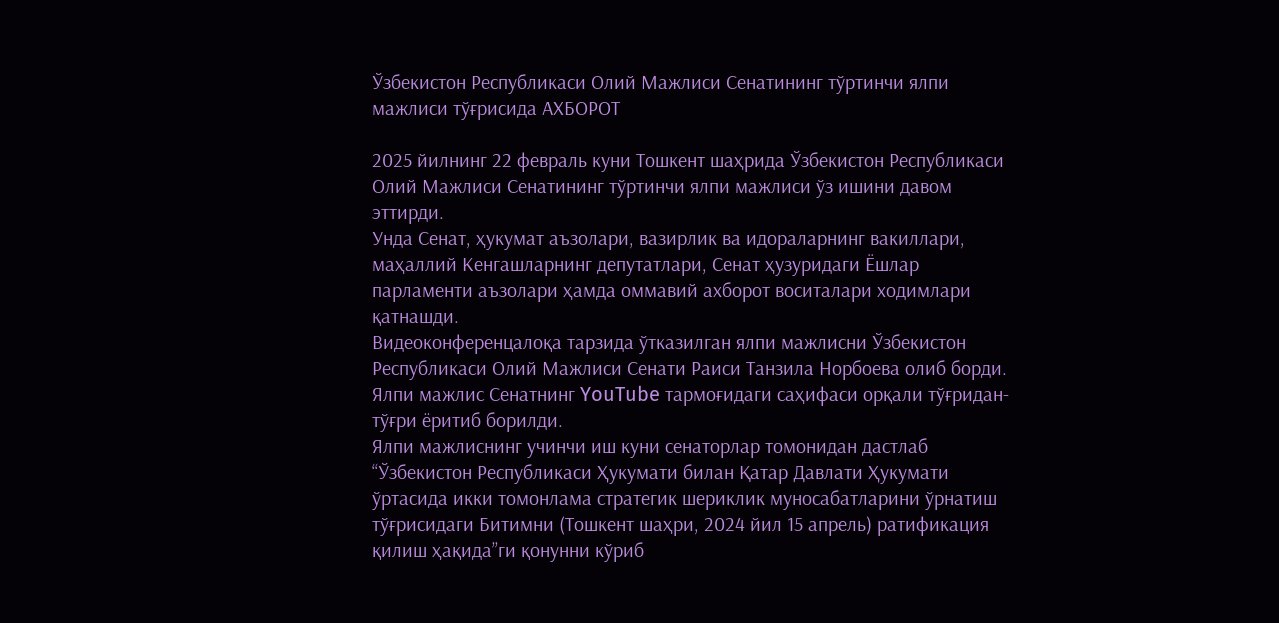Ўзбекистон Республикаси Олий Мажлиси Сенатининг тўртинчи ялпи мажлиси тўғрисида АХБОРОТ

2025 йилнинг 22 февраль куни Тошкент шаҳрида Ўзбекистон Республикаси Олий Мажлиси Сенатининг тўртинчи ялпи мажлиси ўз ишини давом эттирди.
Унда Сенат, ҳукумат аъзолари, вазирлик ва идораларнинг вакиллари, маҳаллий Кенгашларнинг депутатлари, Сенат ҳузуридаги Ёшлар парламенти аъзолари ҳамда оммавий ахборот воситалари ходимлари қатнашди.
Видеоконференцалоқа тарзида ўтказилган ялпи мажлисни Ўзбекистон Республикаси Олий Мажлиси Сенати Раиси Танзила Норбоева олиб борди.
Ялпи мажлис Сенатнинг YouTube тармоғидаги саҳифаси орқали тўғридан-тўғри ёритиб борилди.
Ялпи мажлиснинг учинчи иш куни сенаторлар томонидан дастлаб “Ўзбекистон Республикаси Ҳукумати билан Қатар Давлати Ҳукумати ўртасида икки томонлама стратегик шериклик муносабатларини ўрнатиш тўғрисидаги Битимни (Тошкент шаҳри, 2024 йил 15 апрель) ратификация қилиш ҳақида”ги қонунни кўриб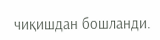чиқишдан бошланди.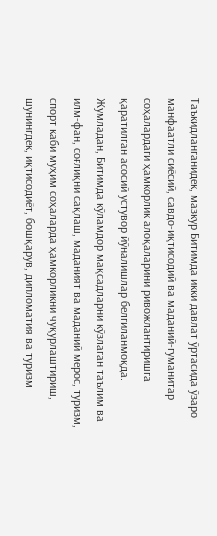Таъкидланганидек, мазкур Битимда икки давлат ўртасида ўзаро манфаатли сиёсий, савдо-иқтисодий ва маданий-гуманитар соҳалардаги ҳамкорлик алоқаларини ривожлантиришга қаратилган асосий устувор йўналишлар белгиланмоқда.
Жумладан, Битимда кўламдор мақсадларни кўзлаган таълим ва илм-фан, соғлиқни сақлаш, маданият ва маданий мерос, туризм, спорт каби муҳим соҳаларда ҳамкорликни чуқурлаштириш, шунингдек, иқтисодиёт, бошқарув, дипломатия ва туризм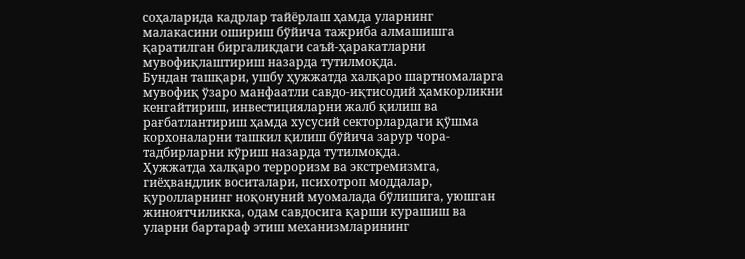соҳаларида кадрлар тайёрлаш ҳамда уларнинг малакасини ошириш бўйича тажриба алмашишга қаратилган биргаликдаги саъй-ҳаракатларни мувофиқлаштириш назарда тутилмоқда.
Бундан ташқари, ушбу ҳужжатда халқаро шартномаларга мувофиқ ўзаро манфаатли савдо-иқтисодий ҳамкорликни кенгайтириш, инвестицияларни жалб қилиш ва рағбатлантириш ҳамда хусусий секторлардаги қўшма корхоналарни ташкил қилиш бўйича зарур чора-тадбирларни кўриш назарда тутилмоқда.
Ҳужжатда халқаро терроризм ва экстремизмга, гиёҳвандлик воситалари, психотроп моддалар, қуролларнинг ноқонуний муомалада бўлишига, уюшган жиноятчиликка, одам савдосига қарши курашиш ва уларни бартараф этиш механизмларининг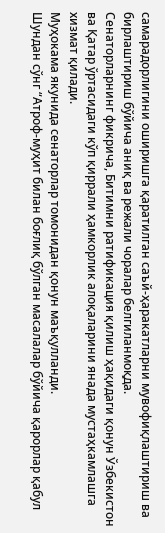самарадорлигини оширишга қаратилган саъй-ҳаракатларни мувофиқлаштириш ва бирлаштириш бўйича аниқ ва режали чоралар белгиланмоқда.
Сенаторларнинг фикрича, Битимни ратификация қилиш ҳақидаги қонун Ўзбекистон ва Қатар ўртасидаги кўп қиррали ҳамкорлик алоқаларини янада мустаҳкамлашга хизмат қилади.
Муҳокама якунида сенаторлар томонидан қонун маъқулланди.
Шундан сўнг “Атроф-муҳит билан боғлиқ бўлган масалалар бўйича қарорлар қабул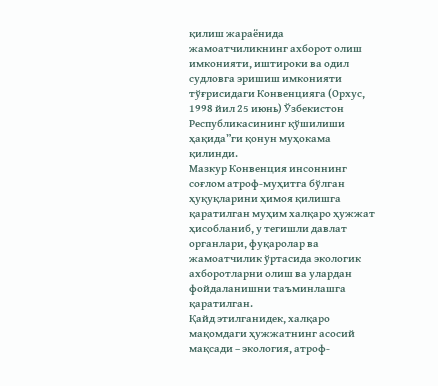қилиш жараёнида жамоатчиликнинг ахборот олиш имконияти, иштироки ва одил судловга эришиш имконияти тўғрисидаги Конвенцияга (Орхус, 1998 йил 25 июнь) Ўзбекистон Республикасининг қўшилиши ҳақида”ги қонун муҳокама қилинди.
Мазкур Конвенция инсоннинг соғлом атроф-муҳитга бўлган ҳуқуқларини ҳимоя қилишга қаратилган муҳим халқаро ҳужжат ҳисобланиб, у тегишли давлат органлари, фуқаролар ва жамоатчилик ўртасида экологик ахборотларни олиш ва улардан фойдаланишни таъминлашга қаратилган.
Қайд этилганидек, халқаро мақомдаги ҳужжатнинг асосий мақсади – экология, атроф-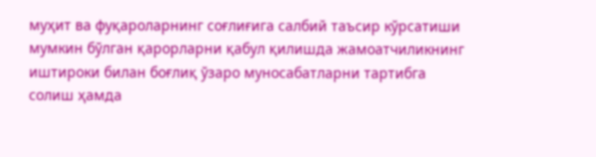муҳит ва фуқароларнинг соғлиғига салбий таъсир кўрсатиши мумкин бўлган қарорларни қабул қилишда жамоатчиликнинг иштироки билан боғлиқ ўзаро муносабатларни тартибга солиш ҳамда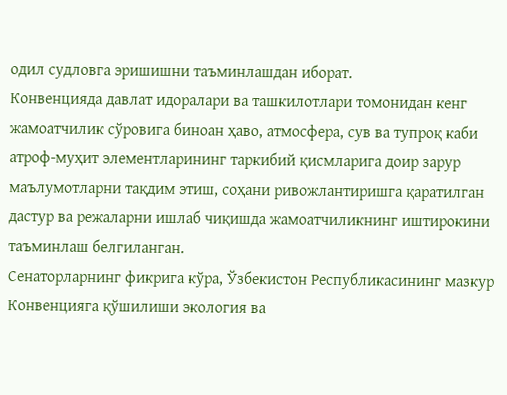одил судловга эришишни таъминлашдан иборат.
Конвенцияда давлат идоралари ва ташкилотлари томонидан кенг жамоатчилик сўровига биноан ҳаво, атмосфера, сув ва тупроқ каби атроф-муҳит элементларининг таркибий қисмларига доир зарур маълумотларни тақдим этиш, соҳани ривожлантиришга қаратилган дастур ва режаларни ишлаб чиқишда жамоатчиликнинг иштирокини таъминлаш белгиланган.
Сенаторларнинг фикрига кўра, Ўзбекистон Республикасининг мазкур Конвенцияга қўшилиши экология ва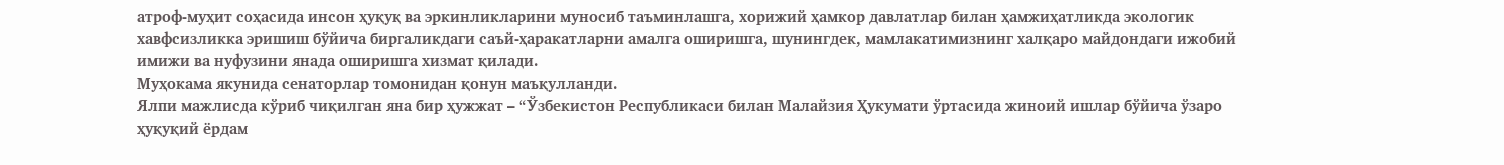атроф-муҳит соҳасида инсон ҳуқуқ ва эркинликларини муносиб таъминлашга, хорижий ҳамкор давлатлар билан ҳамжиҳатликда экологик хавфсизликка эришиш бўйича биргаликдаги саъй-ҳаракатларни амалга оширишга, шунингдек, мамлакатимизнинг халқаро майдондаги ижобий имижи ва нуфузини янада оширишга хизмат қилади.
Муҳокама якунида сенаторлар томонидан қонун маъқулланди.
Ялпи мажлисда кўриб чиқилган яна бир ҳужжат – “Ўзбекистон Республикаси билан Малайзия Ҳукумати ўртасида жиноий ишлар бўйича ўзаро ҳуқуқий ёрдам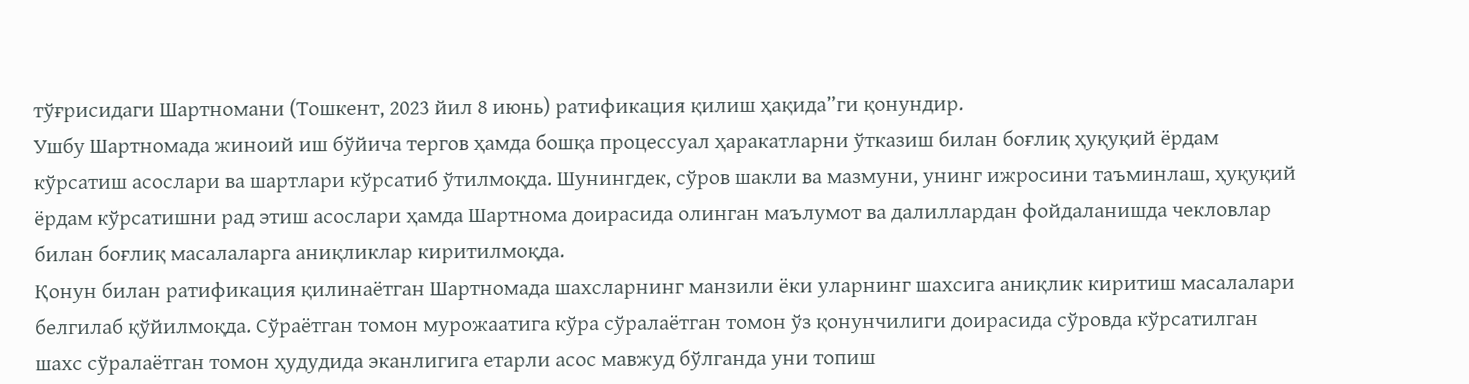тўғрисидаги Шартномани (Тошкент, 2023 йил 8 июнь) ратификация қилиш ҳақида”ги қонундир.
Ушбу Шартномада жиноий иш бўйича тергов ҳамда бошқа процессуал ҳаракатларни ўтказиш билан боғлиқ ҳуқуқий ёрдам кўрсатиш асослари ва шартлари кўрсатиб ўтилмоқда. Шунингдек, сўров шакли ва мазмуни, унинг ижросини таъминлаш, ҳуқуқий ёрдам кўрсатишни рад этиш асослари ҳамда Шартнома доирасида олинган маълумот ва далиллардан фойдаланишда чекловлар билан боғлиқ масалаларга аниқликлар киритилмоқда.
Қонун билан ратификация қилинаётган Шартномада шахсларнинг манзили ёки уларнинг шахсига аниқлик киритиш масалалари белгилаб қўйилмоқда. Сўраётган томон мурожаатига кўра сўралаётган томон ўз қонунчилиги доирасида сўровда кўрсатилган шахс сўралаётган томон ҳудудида эканлигига етарли асос мавжуд бўлганда уни топиш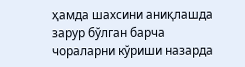ҳамда шахсини аниқлашда зарур бўлган барча чораларни кўриши назарда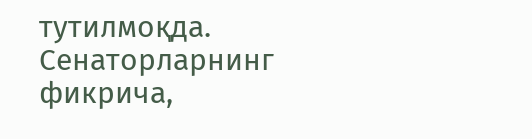тутилмоқда.
Сенаторларнинг фикрича,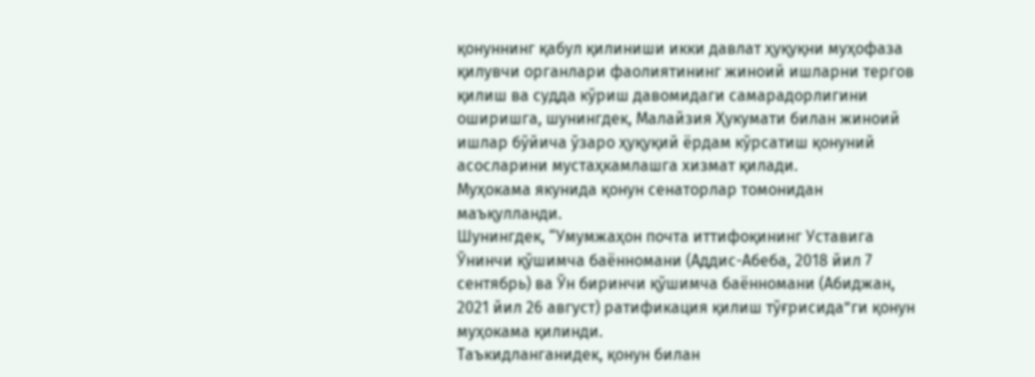қонуннинг қабул қилиниши икки давлат ҳуқуқни муҳофаза қилувчи органлари фаолиятининг жиноий ишларни тергов қилиш ва судда кўриш давомидаги самарадорлигини оширишга, шунингдек, Малайзия Ҳукумати билан жиноий ишлар бўйича ўзаро ҳуқуқий ёрдам кўрсатиш қонуний асосларини мустаҳкамлашга хизмат қилади.
Муҳокама якунида қонун сенаторлар томонидан маъқулланди.
Шунингдек, “Умумжаҳон почта иттифоқининг Уставига Ўнинчи қўшимча баённомани (Аддис-Абеба, 2018 йил 7 сентябрь) ва Ўн биринчи қўшимча баённомани (Абиджан, 2021 йил 26 август) ратификация қилиш тўғрисида”ги қонун муҳокама қилинди.
Таъкидланганидек, қонун билан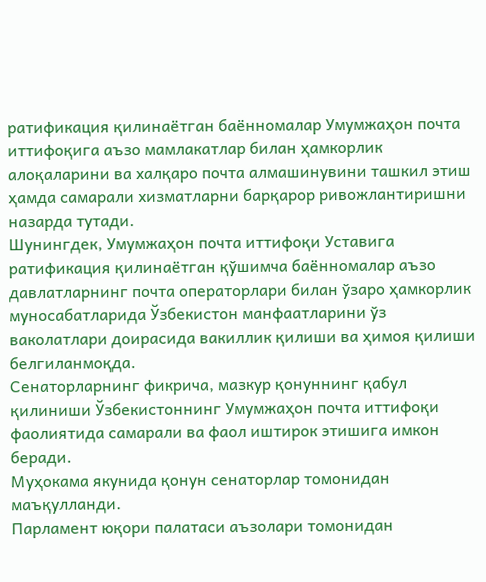ратификация қилинаётган баённомалар Умумжаҳон почта иттифоқига аъзо мамлакатлар билан ҳамкорлик алоқаларини ва халқаро почта алмашинувини ташкил этиш ҳамда самарали хизматларни барқарор ривожлантиришни назарда тутади.
Шунингдек, Умумжаҳон почта иттифоқи Уставига ратификация қилинаётган қўшимча баённомалар аъзо давлатларнинг почта операторлари билан ўзаро ҳамкорлик муносабатларида Ўзбекистон манфаатларини ўз ваколатлари доирасида вакиллик қилиши ва ҳимоя қилиши белгиланмоқда.
Сенаторларнинг фикрича, мазкур қонуннинг қабул қилиниши Ўзбекистоннинг Умумжаҳон почта иттифоқи фаолиятида самарали ва фаол иштирок этишига имкон беради.
Муҳокама якунида қонун сенаторлар томонидан маъқулланди.
Парламент юқори палатаси аъзолари томонидан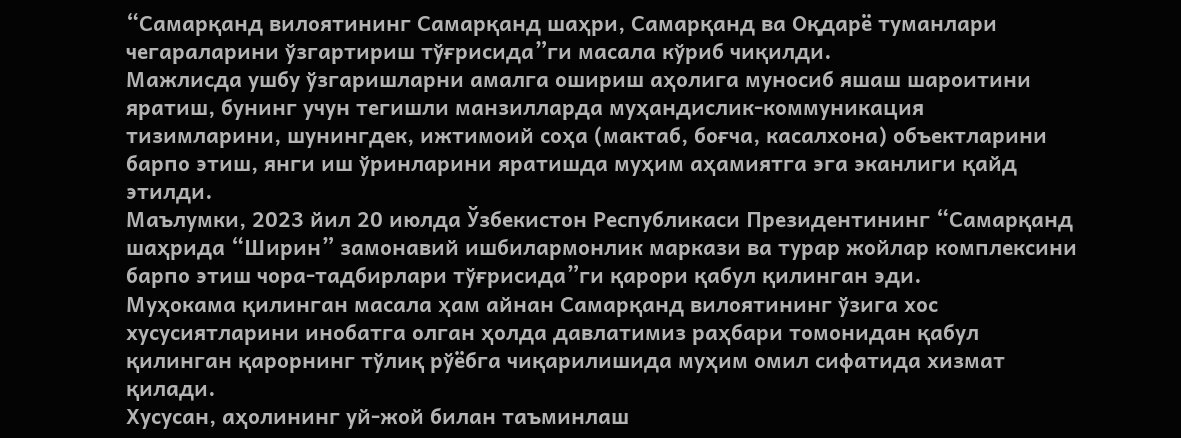“Самарқанд вилоятининг Самарқанд шаҳри, Самарқанд ва Оқдарё туманлари чегараларини ўзгартириш тўғрисида”ги масала кўриб чиқилди.
Мажлисда ушбу ўзгаришларни амалга ошириш аҳолига муносиб яшаш шароитини яратиш, бунинг учун тегишли манзилларда муҳандислик-коммуникация тизимларини, шунингдек, ижтимоий соҳа (мактаб, боғча, касалхона) объектларини барпо этиш, янги иш ўринларини яратишда муҳим аҳамиятга эга эканлиги қайд этилди.
Маълумки, 2023 йил 20 июлда Ўзбекистон Республикаси Президентининг “Самарқанд шаҳрида “Ширин” замонавий ишбилармонлик маркази ва турар жойлар комплексини барпо этиш чора-тадбирлари тўғрисида”ги қарори қабул қилинган эди.
Муҳокама қилинган масала ҳам айнан Самарқанд вилоятининг ўзига хос хусусиятларини инобатга олган ҳолда давлатимиз раҳбари томонидан қабул қилинган қарорнинг тўлиқ рўёбга чиқарилишида муҳим омил сифатида хизмат қилади.
Хусусан, аҳолининг уй-жой билан таъминлаш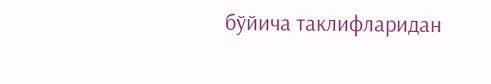бўйича таклифларидан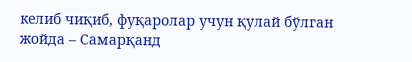келиб чиқиб, фуқаролар учун қулай бўлган жойда – Самарқанд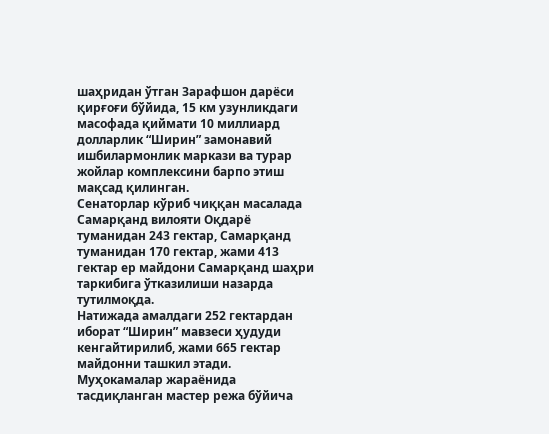шаҳридан ўтган Зарафшон дарёси қирғоғи бўйида, 15 км узунликдаги масофада қиймати 10 миллиард долларлик “Ширин” замонавий ишбилармонлик маркази ва турар жойлар комплексини барпо этиш мақсад қилинган.
Сенаторлар кўриб чиққан масалада Самарқанд вилояти Оқдарё туманидан 243 гектар, Самарқанд туманидан 170 гектар, жами 413 гектар ер майдони Самарқанд шаҳри таркибига ўтказилиши назарда тутилмоқда.
Натижада амалдаги 252 гектардан иборат “Ширин” мавзеси ҳудуди кенгайтирилиб, жами 665 гектар майдонни ташкил этади.
Муҳокамалар жараёнида тасдиқланган мастер режа бўйича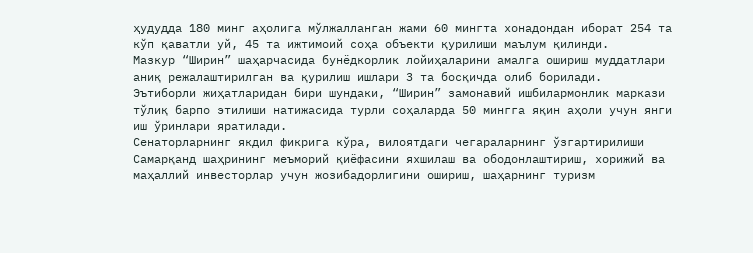ҳудудда 180 минг аҳолига мўлжалланган жами 60 мингта хонадондан иборат 254 та кўп қаватли уй, 45 та ижтимоий соҳа объекти қурилиши маълум қилинди.
Мазкур “Ширин” шаҳарчасида бунёдкорлик лойиҳаларини амалга ошириш муддатлари аниқ режалаштирилган ва қурилиш ишлари 3 та босқичда олиб борилади.
Эътиборли жиҳатларидан бири шундаки, “Ширин” замонавий ишбилармонлик маркази тўлиқ барпо этилиши натижасида турли соҳаларда 50 мингга яқин аҳоли учун янги иш ўринлари яратилади.
Сенаторларнинг якдил фикрига кўра, вилоятдаги чегараларнинг ўзгартирилиши Самарқанд шаҳрининг меъморий қиёфасини яхшилаш ва ободонлаштириш, хорижий ва маҳаллий инвесторлар учун жозибадорлигини ошириш, шаҳарнинг туризм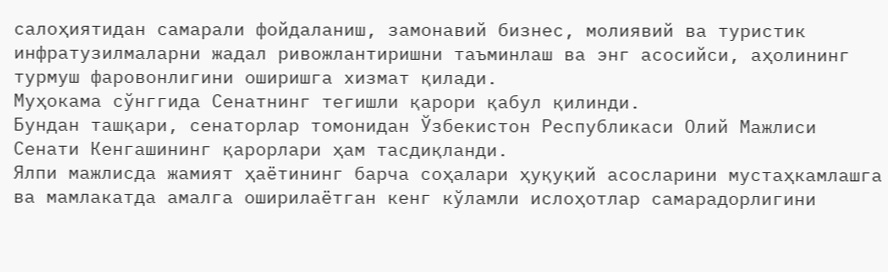салоҳиятидан самарали фойдаланиш, замонавий бизнес, молиявий ва туристик инфратузилмаларни жадал ривожлантиришни таъминлаш ва энг асосийси, аҳолининг турмуш фаровонлигини оширишга хизмат қилади.
Муҳокама сўнггида Сенатнинг тегишли қарори қабул қилинди.
Бундан ташқари, сенаторлар томонидан Ўзбекистон Республикаси Олий Мажлиси Сенати Кенгашининг қарорлари ҳам тасдиқланди.
Ялпи мажлисда жамият ҳаётининг барча соҳалари ҳуқуқий асосларини мустаҳкамлашга ва мамлакатда амалга оширилаётган кенг кўламли ислоҳотлар самарадорлигини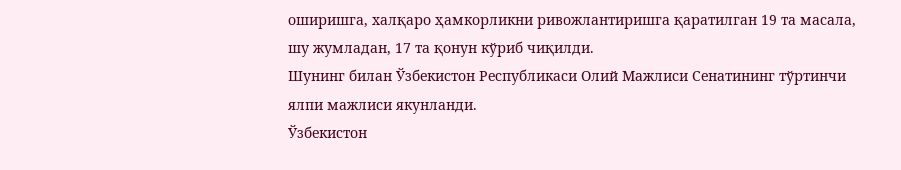оширишга, халқаро ҳамкорликни ривожлантиришга қаратилган 19 та масала, шу жумладан, 17 та қонун кўриб чиқилди.
Шунинг билан Ўзбекистон Республикаси Олий Мажлиси Сенатининг тўртинчи ялпи мажлиси якунланди.
Ўзбекистон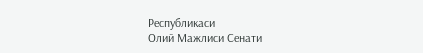Республикаси
Олий Мажлиси Сенати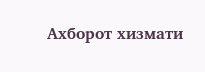Ахборот хизмати